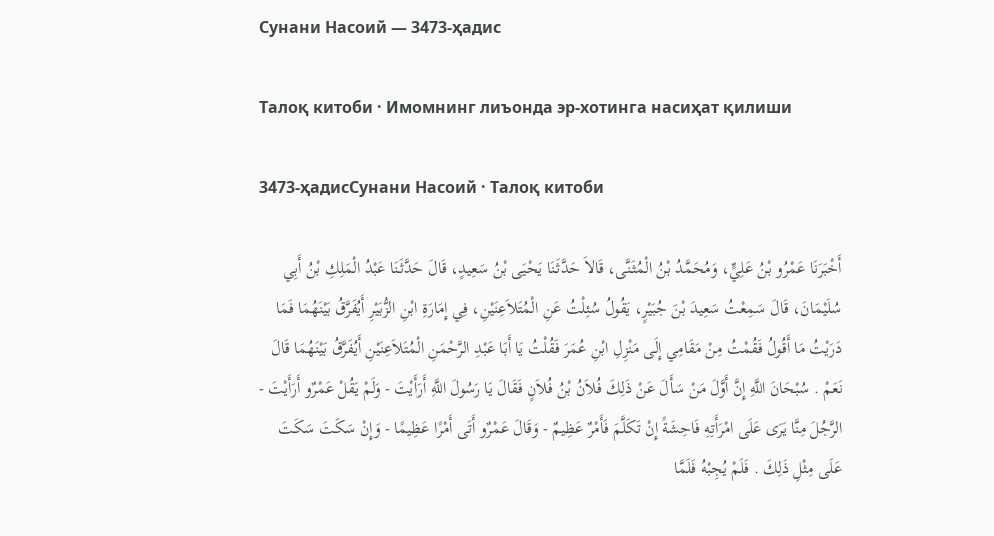Сунани Насоий — 3473-ҳадис

Талоқ китоби · Имомнинг лиъонда эр-хотинга насиҳат қилиши

3473-ҳадисСунани Насоий · Талоқ китоби

أَخْبَرَنَا عَمْرُو بْنُ عَلِيٍّ، وَمُحَمَّدُ بْنُ الْمُثَنَّى، قَالاَ حَدَّثَنَا يَحْيَى بْنُ سَعِيدٍ، قَالَ حَدَّثَنَا عَبْدُ الْمَلِكِ بْنُ أَبِي سُلَيْمَانَ، قَالَ سَمِعْتُ سَعِيدَ بْنَ جُبَيْرٍ، يَقُولُ سُئِلْتُ عَنِ الْمُتَلاَعِنَيْنِ، فِي إِمَارَةِ ابْنِ الزُّبَيْرِ أَيُفَرَّقُ بَيْنَهُمَا فَمَا دَرَيْتُ مَا أَقُولُ فَقُمْتُ مِنْ مَقَامِي إِلَى مَنْزِلِ ابْنِ عُمَرَ فَقُلْتُ يَا أَبَا عَبْدِ الرَّحْمَنِ الْمُتَلاَعِنَيْنِ أَيُفَرَّقُ بَيْنَهُمَا قَالَ نَعَمْ . سُبْحَانَ اللَّهِ إِنَّ أَوَّلَ مَنْ سَأَلَ عَنْ ذَلِكَ فُلاَنُ بْنُ فُلاَنٍ فَقَالَ يَا رَسُولَ اللَّهِ أَرَأَيْتَ - وَلَمْ يَقُلْ عَمْرٌو أَرَأَيْتَ - الرَّجُلَ مِنَّا يَرَى عَلَى امْرَأَتِهِ فَاحِشَةً إِنْ تَكَلَّمَ فَأَمْرٌ عَظِيمٌ - وَقَالَ عَمْرٌو أَتَى أَمْرًا عَظِيمًا - وَإِنْ سَكَتَ سَكَتَ عَلَى مِثْلِ ذَلِكَ . فَلَمْ يُجِبْهُ فَلَمَّا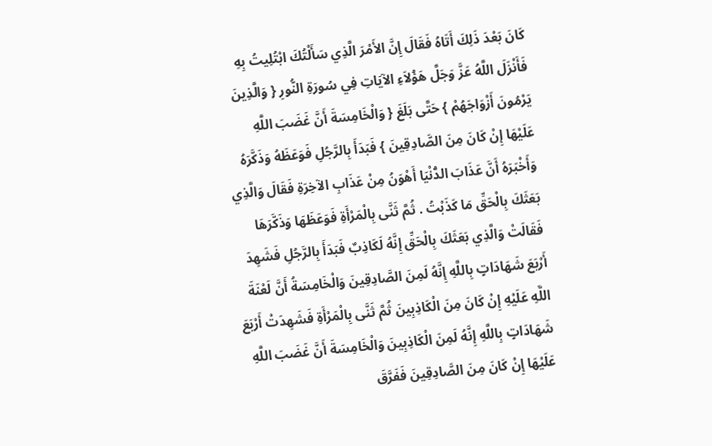كَانَ بَعْدَ ذَلِكَ أَتَاهُ فَقَالَ إِنَّ الأَمْرَ الَّذِي سَأَلْتُكَ ابْتُلِيتُ بِهِ فَأَنْزَلَ اللَّهُ عَزَّ وَجَلَّ هَؤُلاَءِ الآيَاتِ فِي سُورَةِ النُّورِ { وَالَّذِينَ يَرْمُونَ أَزْوَاجَهُمْ } حَتَّى بَلَغَ { وَالْخَامِسَةَ أَنَّ غَضَبَ اللَّهِ عَلَيْهَا إِنْ كَانَ مِنَ الصَّادِقِينَ } فَبَدَأَ بِالرَّجُلِ فَوَعَظَهُ وَذَكَّرَهُ وَأَخْبَرَهُ أَنَّ عَذَابَ الدُّنْيَا أَهْوَنُ مِنْ عَذَابِ الآخِرَةِ فَقَالَ وَالَّذِي بَعَثَكَ بِالْحَقِّ مَا كَذَبْتُ . ثُمَّ ثَنَّى بِالْمَرْأَةِ فَوَعَظَهَا وَذَكَّرَهَا فَقَالَتْ وَالَّذِي بَعَثَكَ بِالْحَقِّ إِنَّهُ لَكَاذِبٌ فَبَدَأَ بِالرَّجُلِ فَشَهِدَ أَرْبَعَ شَهَادَاتٍ بِاللَّهِ إِنَّهُ لَمِنَ الصَّادِقِينَ وَالْخَامِسَةُ أَنَّ لَعْنَةَ اللَّهِ عَلَيْهِ إِنْ كَانَ مِنَ الْكَاذِبِينَ ثُمَّ ثَنَّى بِالْمَرْأَةِ فَشَهِدَتْ أَرْبَعَ شَهَادَاتٍ بِاللَّهِ إِنَّهُ لَمِنَ الْكَاذِبِينَ وَالْخَامِسَةَ أَنَّ غَضَبَ اللَّهِ عَلَيْهَا إِنْ كَانَ مِنَ الصَّادِقِينَ فَفَرَّقَ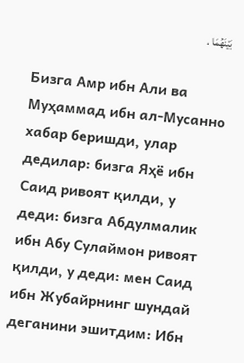بَيْنَهُمَا .

Бизга Амр ибн Али ва Муҳаммад ибн ал-Мусанно хабар беришди, улар дедилар: бизга Яҳё ибн Саид ривоят қилди, у деди: бизга Абдулмалик ибн Абу Сулаймон ривоят қилди, у деди: мен Саид ибн Жубайрнинг шундай деганини эшитдим: Ибн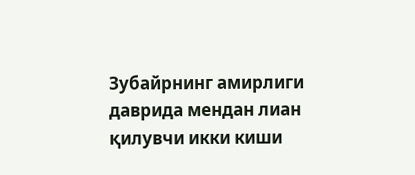Зубайрнинг амирлиги даврида мендан лиан қилувчи икки киши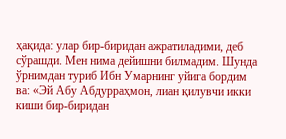ҳақида: улар бир-биридан ажратиладими, деб сўрашди. Мен нима дейишни билмадим. Шунда ўрнимдан туриб Ибн Умарнинг уйига бордим ва: «Эй Абу Абдурраҳмон, лиан қилувчи икки киши бир-биридан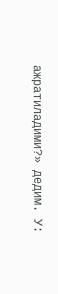ажратиладими?» дедим. У: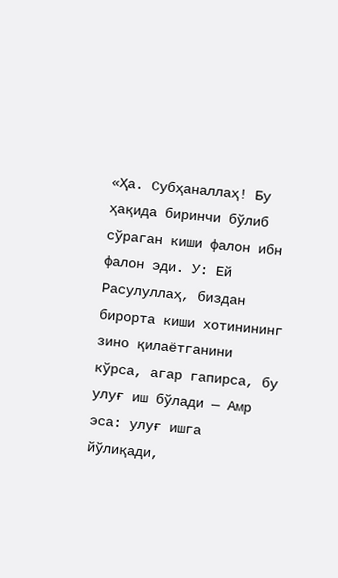«Ҳа. Субҳаналлаҳ! Бу ҳақида биринчи бўлиб сўраган киши фалон ибн фалон эди. У: Ей Расулуллаҳ, биздан бирорта киши хотинининг зино қилаётганини кўрса, агар гапирса, бу улуғ иш бўлади — Амр эса: улуғ ишга йўлиқади,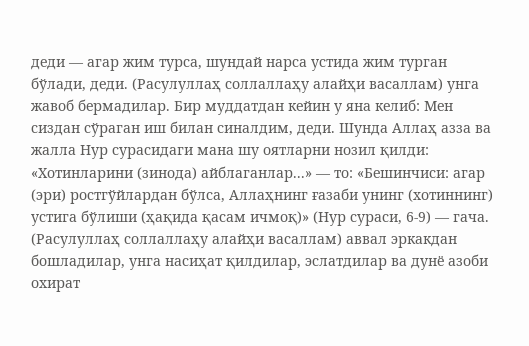деди — агар жим турса, шундай нарса устида жим турган бўлади, деди. (Расулуллаҳ соллаллаҳу алайҳи васаллам) унга жавоб бермадилар. Бир муддатдан кейин у яна келиб: Мен сиздан сўраган иш билан синалдим, деди. Шунда Аллаҳ азза ва жалла Нур сурасидаги мана шу оятларни нозил қилди: «Хотинларини (зинода) айблаганлар...» — то: «Бешинчиси: агар (эри) ростгўйлардан бўлса, Аллаҳнинг ғазаби унинг (хотиннинг) устига бўлиши (ҳақида қасам ичмоқ)» (Нур сураси, 6-9) — гача. (Расулуллаҳ соллаллаҳу алайҳи васаллам) аввал эркакдан бошладилар, унга насиҳат қилдилар, эслатдилар ва дунё азоби охират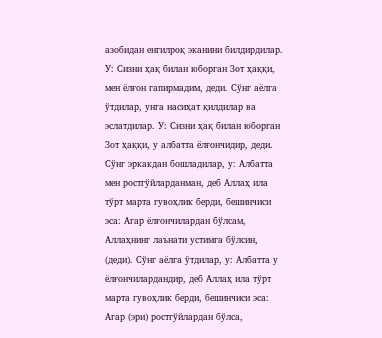азобидан енгилроқ эканини билдирдилар. У: Сизни ҳақ билан юборган Зот ҳаққи, мен ёлғон гапирмадим, деди. Сўнг аёлга ўтдилар, унга насиҳат қилдилар ва эслатдилар. У: Сизни ҳақ билан юборган Зот ҳаққи, у албатта ёлғончидир, деди. Сўнг эркакдан бошладилар, у: Албатта мен ростгўйларданман, деб Аллаҳ ила тўрт марта гувоҳлик берди, бешинчиси эса: Агар ёлғончилардан бўлсам, Аллаҳнинг лаънати устимга бўлсин, (деди). Сўнг аёлга ўтдилар, у: Албатта у ёлғончилардандир, деб Аллаҳ ила тўрт марта гувоҳлик берди, бешинчиси эса: Агар (эри) ростгўйлардан бўлса,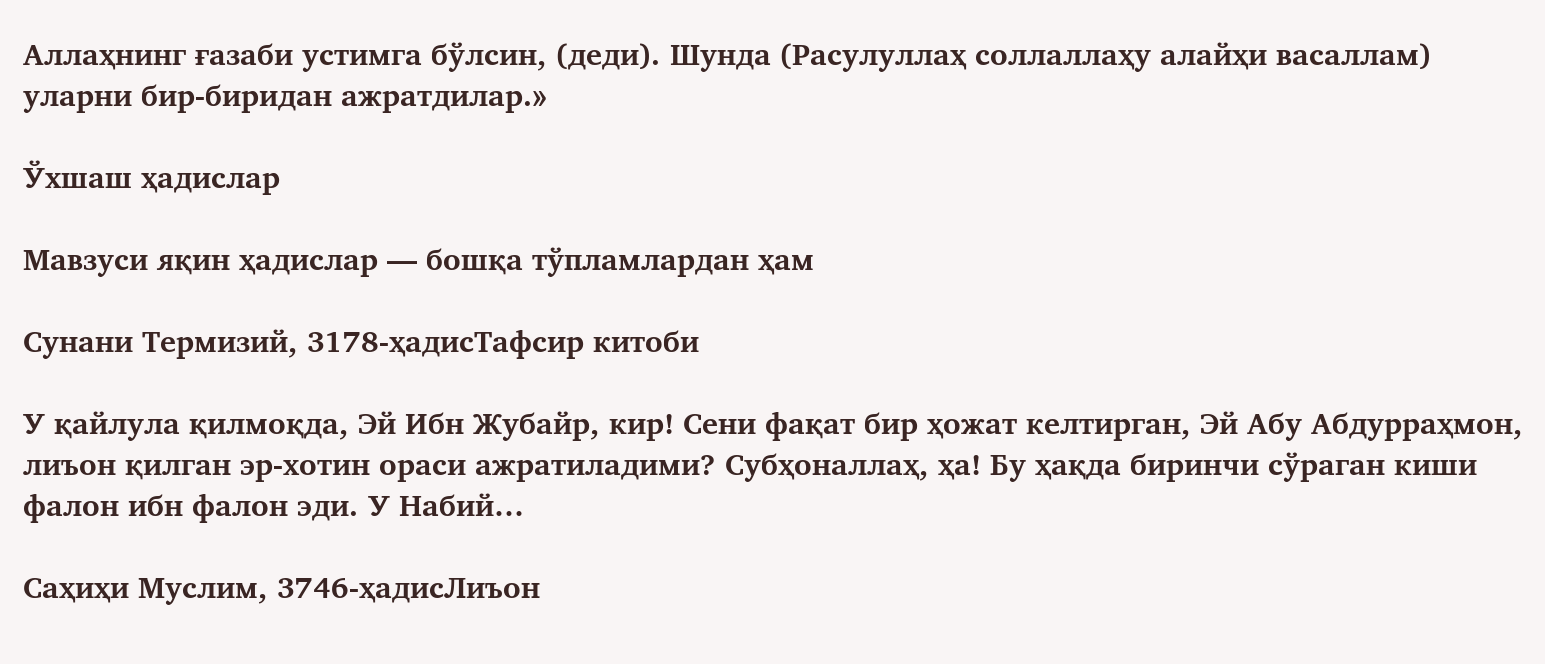Аллаҳнинг ғазаби устимга бўлсин, (деди). Шунда (Расулуллаҳ соллаллаҳу алайҳи васаллам) уларни бир-биридан ажратдилар.»

Ўхшаш ҳадислар

Мавзуси яқин ҳадислар — бошқа тўпламлардан ҳам

Сунани Термизий, 3178-ҳадисТафсир китоби

У қайлула қилмоқда, Эй Ибн Жубайр, кир! Сени фақат бир ҳожат келтирган, Эй Абу Абдурраҳмон, лиъон қилган эр-хотин ораси ажратиладими? Субҳоналлаҳ, ҳа! Бу ҳақда биринчи сўраган киши фалон ибн фалон эди. У Набий…

Саҳиҳи Муслим, 3746-ҳадисЛиъон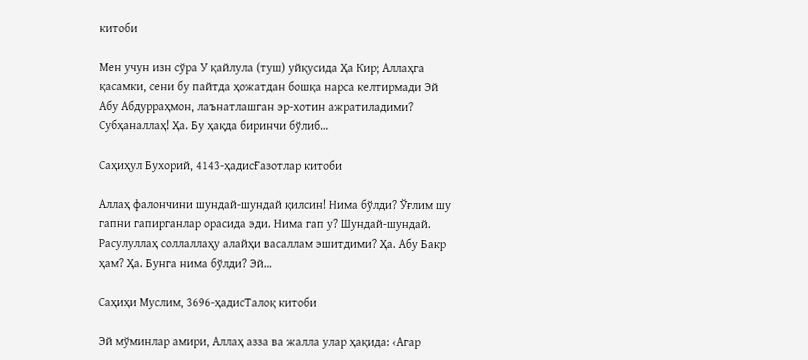китоби

Мен учун изн сўра У қайлула (туш) уйқусида Ҳа Кир; Аллаҳга қасамки, сени бу пайтда ҳожатдан бошқа нарса келтирмади Эй Абу Абдурраҳмон, лаънатлашган эр-хотин ажратиладими? Субҳаналлаҳ! Ҳа. Бу ҳақда биринчи бўлиб…

Саҳиҳул Бухорий, 4143-ҳадисҒазотлар китоби

Аллаҳ фалончини шундай-шундай қилсин! Нима бўлди? Ўғлим шу гапни гапирганлар орасида эди. Нима гап у? Шундай-шундай. Расулуллаҳ соллаллаҳу алайҳи васаллам эшитдими? Ҳа. Абу Бакр ҳам? Ҳа. Бунга нима бўлди? Эй…

Саҳиҳи Муслим, 3696-ҳадисТалоқ китоби

Эй мўминлар амири, Аллаҳ азза ва жалла улар ҳақида: ‹Агар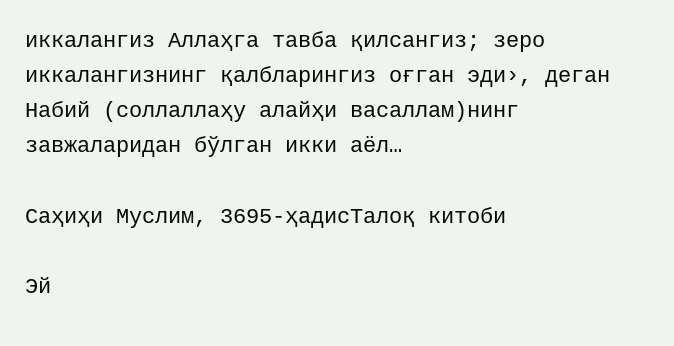иккалангиз Аллаҳга тавба қилсангиз; зеро иккалангизнинг қалбларингиз оғган эди›, деган Набий (соллаллаҳу алайҳи васаллам)нинг завжаларидан бўлган икки аёл…

Саҳиҳи Муслим, 3695-ҳадисТалоқ китоби

Эй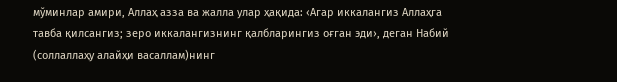мўминлар амири, Аллаҳ азза ва жалла улар ҳақида: ‹Агар иккалангиз Аллаҳга тавба қилсангиз; зеро иккалангизнинг қалбларингиз оғган эди›, деган Набий (соллаллаҳу алайҳи васаллам)нинг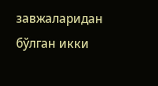завжаларидан бўлган икки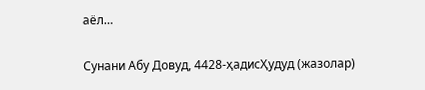аёл…

Сунани Абу Довуд, 4428-ҳадисҲудуд (жазолар)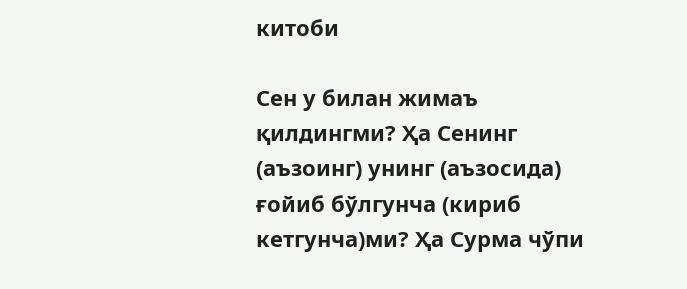китоби

Сен у билан жимаъ қилдингми? Ҳа Сенинг (аъзоинг) унинг (аъзосида) ғойиб бўлгунча (кириб кетгунча)ми? Ҳа Сурма чўпи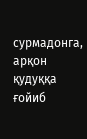сурмадонга, арқон қудуққа ғойиб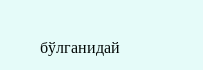бўлганидай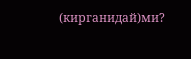(кирганидай)ми?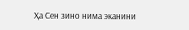Ҳа Сен зино нима эканини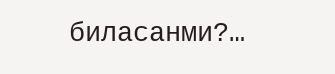биласанми?…